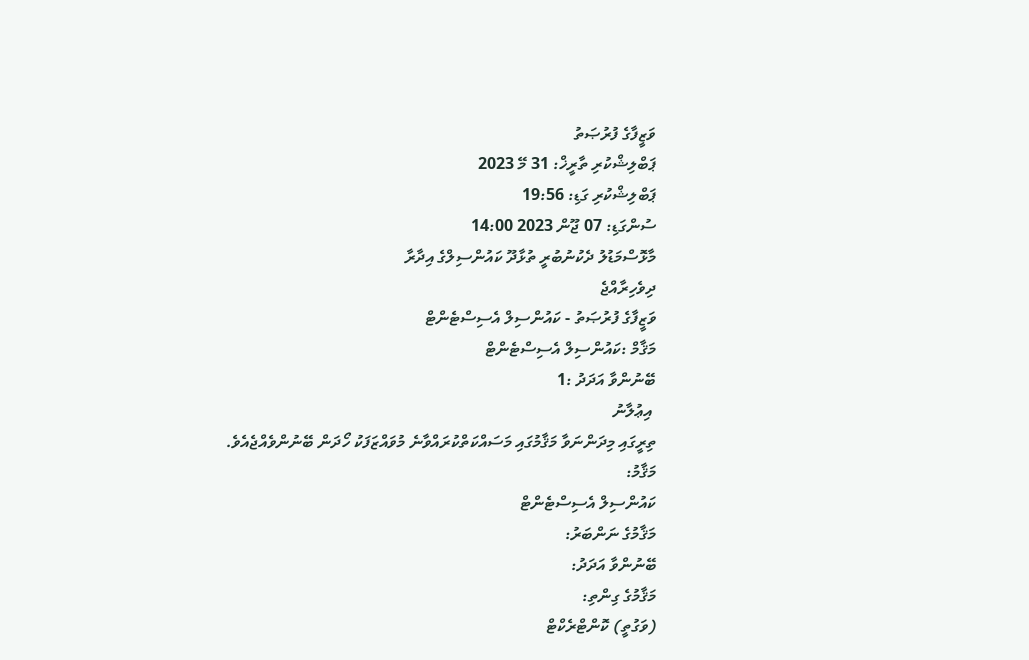ވަޒީފާގެ ފުރުޞަތު
ޕަބްލިޝްކުރި ތާރީޚް: 31 މޭ 2023
ޕަބްލިޝްކުރި ގަޑި: 19:56
ސުންގަޑި: 07 ޖޫން 2023 14:00
މާޅޮސްމަޑުލު ދެކުނުބުރީ ތުޅާދޫ ކައުންސިލްގެ އިދާރާ
ދިވެހިރާއްޖެ
ވަޒީފާގެ ފުރުޞަތު - ކައުންސިލް އެސިސްޓެންޓް
މަޤާމް :ކައުންސިލް އެސިސްޓެންޓް
ބޭނުންވާ އަދަދު :1
 އިޢުލާނު
ތިރީގައި މިދަންނަވާ މަޤާމުގައި މަސައްކަތްކުރައްވާނެ މުވައްޒަފަކު ހޯދަން ބޭނުންވެއްޖެއެވެ.
މަޤާމު:
ކައުންސިލް އެސިސްޓެންޓް
މަޤާމުގެ ނަންބަރު:
ބޭނުންވާ އަދަދު:
މަޤާމުގެ ގިންތި:
(ވަގުތީ) ކޮންޓްރެކްޓް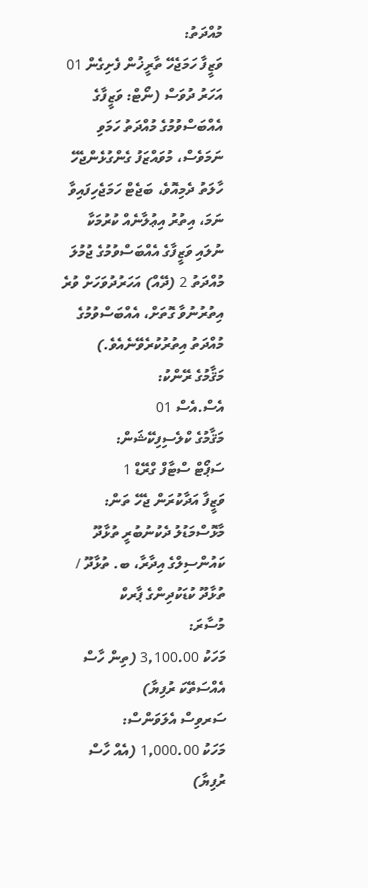މުއްދަތު:
ވަޒީފާ ހަމަޖެހޭ ތާރީޚުން ފެށިގެން 01 އަހަރު ދުވަސް (ނޯޓް: ވަޒީފާގެ އެއްބަސްވުމުގެ މުއްދަތު ހަމަވި ނަމަވެސް، މުވައްޒަފު ގެންގުޅެންޖެހޭ ހާލަތު ދެމިއޮވެ، ބަޖެޓް ހަމަޖެހިފައިވާ ނަމަ، އިތުރު އިޢުލާނެއް ކުރުމަކާ ނުލައި ވަޒީފާގެ އެއްބަސްވުމުގެ ޖުމުލަ މުއްދަތު 2 (ދޭއް) އަހަރުދުވަހަށް ވުރެ އިތުރުނުވާ ގޮތަށް، އެއްބަސްވުމުގެ މުއްދަތު އިތުރުކުރެވޭނެއެވެ.)
މަޤާމުގެ ރޭންކު:
އެސް.އެސް 01
މަޤާމުގެ ކްލެސިފިކޭޝަން:
ސަޕޯޓް ސްޓާފް ގްރޭޑް 1
ވަޒީފާ އަދާކުރަން ޖެހޭ ތަން:
މާޅޮސްމަޑުލު ދެކުނުބުރީ ތުޅާދޫ ކައުންސިލްގެ އިދާރާ، ބ. ތުޅާދޫ / ތުޅާދޫ ކުޑަކުދިންގެ ޕާރކް
މުސާރަ:
މަހަކު 3,100.00 (ތިން ހާސް އެއްސަތޭކަ ރުފިޔާ)
ސަރވިސް އެލަވަންސް:
މަހަކު 1,000.00 (އެއް ހާސް ރުފިޔާ)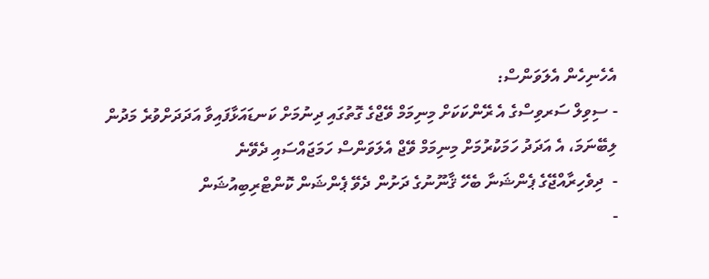އެހެނިހެން އެލަވަންސް:
- ސިވިލް ސަރވިސްގެ އެ ރޭންކަކަށް މިނިމަމް ވޭޖްގެ ގޮތުގައި ދިނުމަށް ކަނޑައަޅާފައިވާ އަދަދަށްވުރެ މަދުން ލިބޭނަމަ، އެ އަދަދު ހަމަކުރުމަށް މިނިމަމް ވޭޖް އެލަވަންސް ހަމަޖައްސައި ދެވޭނެ
-  ދިވެހިރާއްޖޭގެ ޕެންޝަނާ ބެހޭ ޤާނޫނުގެ ދަށުން ދެވޭ ޕެންޝަން ކޮންޓްރިބިއުޝަން
-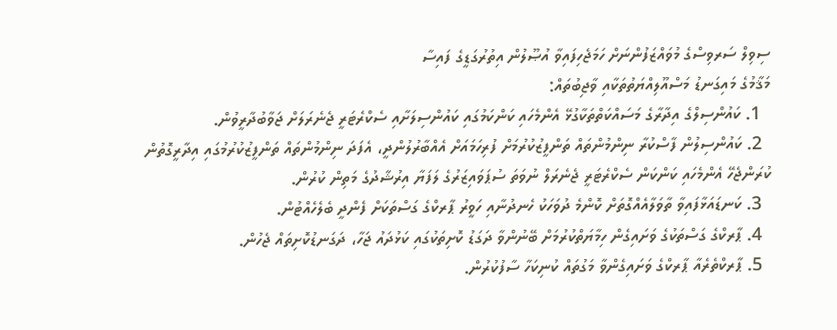ސިވިލް ސަރވިސްގެ މުވައްޒަފުންނަށް ހަމަޖެހިފައިވާ އުޞޫލުން އިތުރުގަޑީގެ ފައިސާ
މަޤާމުގެ މައިގަނޑު މަސްއޫލިއްޔަތުތަކާއި ވާޖިބުތައް:
  1. ކައުންސިލްގެ އިދާރާގެ މަސައްކަތްތަކާގުޅޭ އެންމެހައި ކަންކަމުގައި ކައުންސިލަށާއި ސެކްރެޓަރީ ޖެނެރަލަށް ޖަވާބުދާރީވުން.
  2. ކައުންސިލުން ފާސްކުރާ ނިންމުންތައް ތަންފީޒުކުރުމަށް ފުރިހަމައަށް އެއްބާރުލުންދީ، އެފަދަ ނިންމުންތައް ތަންފީޒުކުރުމުގައި އިދާރީގޮތުން ކުރަންޖެހޭ އެންމެހައި ކަންކަން ސެކްރެޓަރީ ޖެނެރަލް ނުވަތަ ސުޕަވައިޒަރުގެ ލަފަޔާ އިރުޝާދުގެ މަތިން ކުރުން.
  3. ކަނޑައަޅާފައިވާ ތާވަލާއެއްގޮތަށް ކޮންމެ ދުވަހަކު ހެނދުނާއި ހަވީރު ޕާރކްގެ ގަސްތަކަށް ފެންދީ ބެލެހެއްޓުން.
  4. ޕާރކްގެ ގަސްތަކުގެ ވަށައިގެން ހިމާޔަތްކުރުމަށް ބޭނުންވާ ދަގަޑު ކޮށިތަކުގައި ކަޅުދައު ޖަހާ، ދަގަނޑުކޮށިތައް ޖެހުން.
  5. ޕާރކްތެރެއާ ޕާރކްގެ ވަށައިގެންވާ މަގުތައް ކުނިކަހާ ސާފުކުރުން.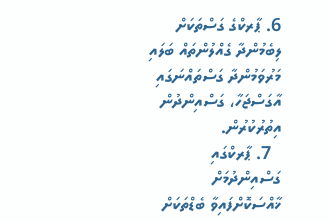6. ޕާރކްގެ ގަސްތަކަށް ލިބެމުންދާ ގެއްލުންތައް ބަލައި މަރުވަމުންދާ ގަސްތައްނަގައި އާގަސްޖަހާ، ގަސްއިންދުން އިތުރުކުރުން.
  7. ޕާރކްގައި ގަސްއިންދުމަށް ޚާއްސަކޮށްފައިވާ ބެޑްތަކަށް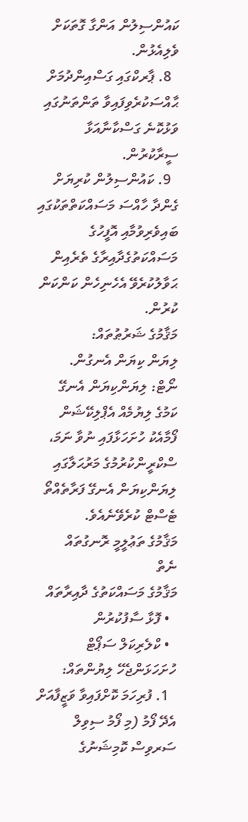ކައުންސިލުން އަންގާ ގޮތަކަށް ވެލިއެޅުން.
  8. ޕާރކްގައި ގަސްއިންދުމަށް ޙާއްސަކުރެވިފައިވާ ތަންތަނުގައި ވަޅުކޮނެ ގަސްކާނާއަޅާ ސީރާކުރުން.
  9. ކައުންސިލުން ކުރިޔަށް ގެންދާ ހާއްސަ މަސައްކަތްތަކުގައި ބައިވެރިވުމާއި އޮފީހުގެ މަސައްކަތުގެދާއިރާގެ ތެރެއިން ޙަވާލުކުރެވޭ އެހެނިހެން ކަންކަން ކުރުން.
މަޤާމުގެ ޝަރުޠުތައް:
ލިޔަން ކިޔަން އެނގުން.
ނޯޓް: ލިޔަންކިޔަން އެނގޭ ކަމުގެ ލިޔުމެއް އެޕްލިކޭޝަން ފޯމާއެކު ހުށަހަޅާފައި ނުވާ ނަމަ، ސްކްރީންކުރުމުގެ މަރުޙަލާގައި ލިޔަންކިޔަން އެނގޭ ފަރާތެއްތޯ ޓެސްޓް ކުރެވޭނެއެވެ.
މަޤާމުގެ ތަޢުލީމީ ރޮނގުތައް
ނެތް
މަޤާމުގެ މަސައްކަތުގެ ދާއިރާތައް
  • ފޮޅާ ސާފުކުރުން
  • ކްލެރިކަލް ސަޕޯޓް
ހުށަހަޅަންޖެހޭ ލިޔުންތައް:
  1. ފުރިހަމަ ކޮށްފައިވާ ވަޒީފާއަށް އެދޭ ފޯމު (މި ފޯމު ސިވިލް ސަރވިސް ކޮމިޝަނުގެ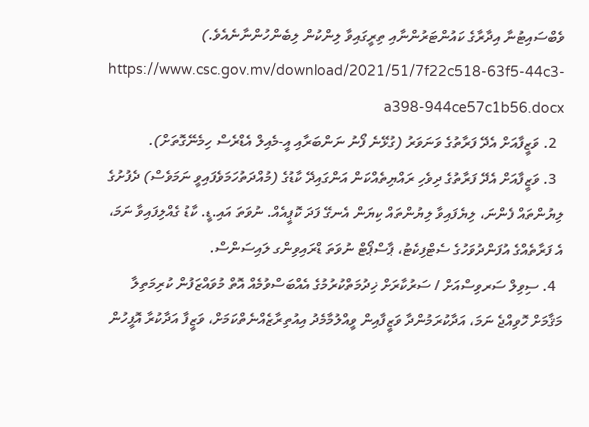ވެބްސައިޓުނާ އިދާރާގެ ކައުންޓަރުންނާއި ތިރީގައިވާ ލިންކުން ލިބެންހުންނާނެއެވެ.) https://www.csc.gov.mv/download/2021/51/7f22c518-63f5-44c3-a398-944ce57c1b56.docx
  2. ވަޒީފާއަށް އެދޭ ފަރާތުގެ ވަނަވަރު (ގުޅޭނެ ފޯނު ނަންބަރާއި އީ-މެއިލް އެޑްރެސް ހިމެނޭގޮތަށް).
  3. ވަޒީފާއަށް އެދޭ ފަރާތުގެ ދިވެހި ރައްޔިތެއްކަން އަންގައިދޭ ކާޑުގެ (މުއްދަތުހަމަވެފައިވީ ނަމަވެސް) ދެފުށުގެ ލިޔުންތައް ފެންނަ، ލިޔެފައިވާ ލިޔުންތައް ކިޔަން އެނގޭ ފަދަ ކޮޕީއެއް. ނުވަތަ އައި.ޑީ. ކާޑު ގެއްލިފައިވާ ނަމަ، އެ ފަރާތެއްގެ އުފަންދުވަހުގެ ސެޓްފިކެޓު، ޕާސްޕޯޓް ނުވަތަ ޑްރައިވިންގ ލައިސަންސް.
  4. ސިވިލް ސަރވިސްއަށް / ސަރުކާރަށް ޚިދުމަތްކުރުމުގެ އެއްބަސްވުމެއް އޮތް މުވައްޒަފުން ކުރިމަތިލާ މަޤާމަށް ހޮވިއްޖެ ނަމަ، އަދާކުރަމުންދާ ވަޒީފާއިން ވީއްލުމާމެދު އިއުތިރާޒެއްނެތްކަމަށް، ވަޒީފާ އަދާކުރާ އޮފީހުން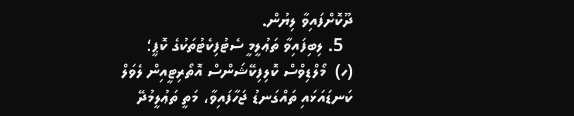ދޫކޮށްފައިވާ ލިޔުން.
  5. ލިބިފައިވާ ތަޢުލީމީ ސެޓުފިކެޓުތަކުގެ ކޮޕީ؛
(ހ)  މޯލްޑިވްސް ކޮލިފިކޭޝަންސް އޮތޯރިޓީއިން ލެވަލް ކަނޑައަޅައި ތައްގަނޑު ޖަހާފައިވާ، މަތީ ތަޢުލީމުދޭ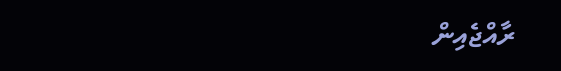ރާއްޖެއިން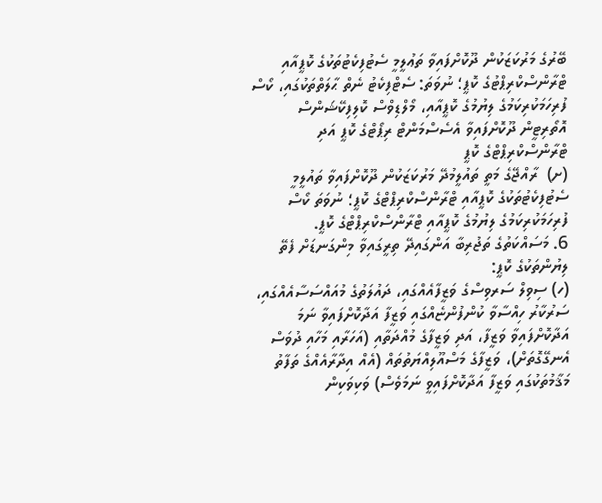ބޭރުގެ މަރުކަޒަކުން ދޫކޮށްފައިވާ ތަޢުލީމީ ސެޓުފިކެޓުތަކުގެ ކޮޕީއާއި ޓްރާންސްކްރިޕްޓުގެ ކޮޕީ؛ ނުވަތަ: ސެޓްފިކެޓު ނެތް ޙާލަތްތަކުގައި، ކޯސް ފުރިހަމަކުރިކަމުގެ ލިޔުމުގެ ކޮޕީއާއި، މޯލްޑިވްސް ކޮލިފިކޭޝަންސް އޮތޯރިޓީން ދޫކޮށްފައިވާ އެސެސްމަންޓް ރިޕޯޓްގެ ކޮޕީ އަދި ޓްރާންސްކްރިޕްޓްގެ ކޮޕީ
(ށ)  ރާއްޖޭގެ މަތީ ތައުލީމުދޭ މަރުކަޒަކުން ދޫކޮށްފައިވާ ތައުލީމީ ސެޓުފިކެޓުތަކުގެ ކޮޕީއާއި ޓްރާންސްކްރިޕްޓްގެ ކޮޕީ؛ ނުވަތަ ކޯސް ފުރިހަމަކުރިކަމުގެ ލިޔުމުގެ ކޮޕީއާއި ޓްރާންސްކްރިޕްޓްގެ ކޮޕީ.
6. މަސައްކަތުގެ ތަޖުރިބާ އަންގައިދޭ ތިރީގައިވާ މިންގަނޑަށް ފެތޭ ލިޔުންތަކުގެ ކޮޕީ:
(ހ) ސިވިލް ސަރވިސްގެ ވަޒީފާއެއްގައި، ދައުލަތުގެ މުއައްސަސާއެއްގައި، ސަރުކާރު ހިއްސާވާ ކުންފުންޏެއްގައި ވަޒީފާ އަދާކޮށްފައިވާ ނަމަ އަދާކޮށްފައިވާ ވަޒީފާ، އަދި ވަޒީފާގެ މުއްދަތާއި (އަހަރާއި މަހާއި ދުވަސް އެނގޭގޮތަށް)، ވަޒީފާގެ މަސްއޫލިއްޔަތުތައް (އެއް އިދާރާއެއްގެ ތަފާތު މަޤާމުތަކުގައި ވަޒީފާ އަދާކޮށްފައިވީ ނަމަވެސް) ވަކިވަކިން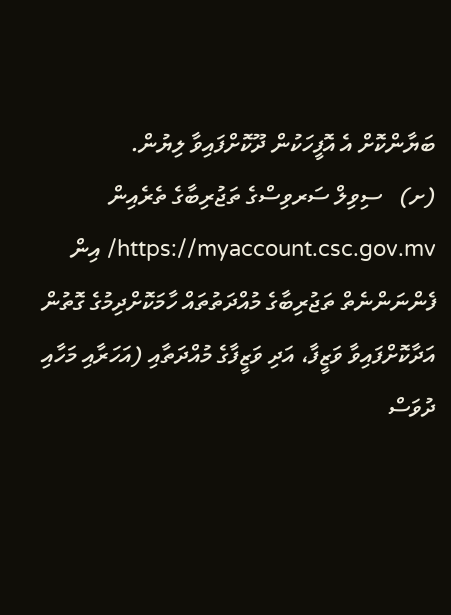ބަޔާންކޮށް އެ އޮފީހަކުން ދޫކޮށްފައިވާ ލިޔުން.
(ށ)   ސިވިލް ސަރވިސްގެ ތަޖުރިބާގެ ތެރެއިން https://myaccount.csc.gov.mv/ އިން ފެންނަންނެތް ތަޖުރިބާގެ މުއްދަތުތައް ހާމަކޮށްދިމުގެ ގޮތުން އަދާކޮށްފައިވާ ވަޒީފާ، އަދި ވަޒީފާގެ މުއްދަތާއި (އަހަރާއި މަހާއި ދުވަސް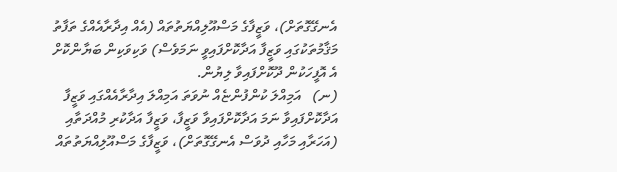އެނގޭގޮތަށް)، ވަޒީފާގެ މަސްއޫލިއްޔަތުތައް (އެއް އިދާރާއެއްގެ ތަފާތު މަޤާމުތަކުގައި ވަޒީފާ އަދާކޮށްފައިވީ ނަމަވެސް) ވަކިވަކިން ބަޔާންކޮށް އެ އޮފީހަކުން ދޫކޮށްފައިވާ ލިޔުން.
(ނ)   އަމިއްލަ ކުންފުންޏެއް ނުވަތަ އަމިއްލަ އިދާރާއެއްގައި ވަޒީފާ އަދާކޮށްފައިވާ ނަމަ އަދާކޮށްފައިވާ ވަޒީފާ، ވަޒީފާ އަދާކުރި މުއްދަތާއި (އަހަރާއި މަހާއި ދުވަސް އެނގޭގޮތަށް)، ވަޒީފާގެ މަސްއޫލިއްޔަތުތައް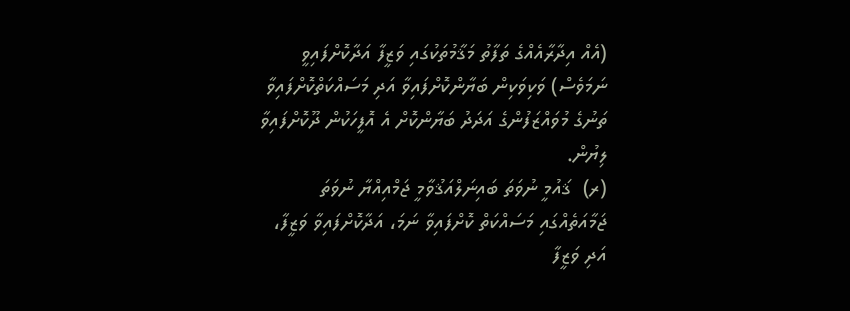(އެއް އިދާރާއެއްގެ ތަފާތު މަޤާމުތަކުގައި ވަޒީފާ އަދާކޮށްފައިވީ ނަމަވެސް) ވަކިވަކިން ބަޔާންކޮށްފައިވާ އަދި މަސައްކަތްކޮށްފައިވާ ތަނުގެ މުވައްޒަފުންގެ އަދަދު ބަޔާންކޮށް އެ އޮފީހަކުން ދޫކޮށްފައިވާ ލިޔުން.
(ރ)  ޤައުމީ ނުވަތަ ބައިނަލްއަޤުވާމީ ޖަމްއިއްޔާ ނުވަތަ ޖަމާއަތެއްގައި މަސައްކަތް ކޮށްފައިވާ ނަމަ، އަދާކޮށްފައިވާ ވަޒީފާ، އަދި ވަޒީފާ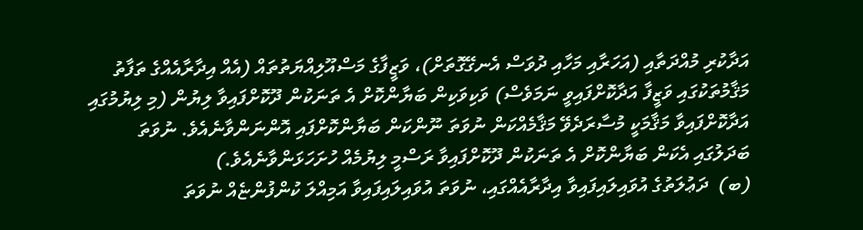އަދާކުރި މުއްދަތާއި (އަހަރާއި މަހާއި ދުވަސް އެނގޭގޮތަށް)، ވަޒީފާގެ މަސްއޫލިއްޔަތުތައް (އެއް އިދާރާއެއްގެ ތަފާތު މަޤާމުތަކުގައި ވަޒީފާ އަދާކޮށްފައިވީ ނަމަވެސް) ވަކިވަކިން ބަޔާންކޮށް އެ ތަނަކުން ދޫކޮށްފައިވާ ލިޔުން (މި ލިޔުމުގައި އަދާކޮށްފައިވާ މަޤާމަކީ މުސާރަދެވޭ މަޤާމެއްކަން ނުވަތަ ނޫންކަން ބަޔާންކޮށްފައި އޮންނަންވާނެއެވެ. ނުވަތަ ބަދަލުގައި އެކަން ބަޔާންކޮށް އެ ތަނަކުން ދޫކޮށްފައިވާ ރަސްމީ ލިޔުމެއް ހުށަހަޅަންވާނެއެވެ.)
(ބ)  ދަޢުލަތުގެ އުވައިލައިފައިވާ އިދާރާއެއްގައި، ނުވަތަ އުވައިލައިފައިވާ އަމިއްލަ ކުންފުންޏެއް ނުވަތަ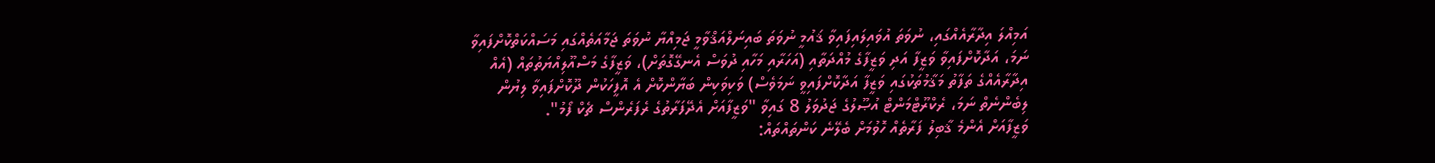އަމިއްލަ އިދާރާއެއްގައި، ނުވަތަ އުވައިލައިފައިވާ ޤައުމީ ނުވަތަ ބައިނަލްއަޤްވާމީ ޖަމިއްޔާ ނުވަތަ ޖަމާއަތެއްގައި މަސައްކަތްކޮށްފައިވާ ނަމަ، އަދާކޮށްފައިވާ ވަޒީފާ އަދި ވަޒީފާގެ މުއްދަތާއި (އަހަރާއި މަހާއި ދުވަސް އެނގޭގޮތަށް)، ވަޒީފާގެ މަސްއޫލިއްޔަތުތައް (އެއް އިދާރާއެއްގެ ތަފާތު މަޤާމުތަކުގައި ވަޒީފާ އަދާކޮށްފައިވީ ނަމަވެސް) ވަކިވަކިން ބަޔާންކޮށް އެ އޮފީހަކުން ދޫކޮށްފައިވާ ލިޔުން ލިބެންނެތް ނަމަ، ރެކްރޫޓްމަންޓް އުޞޫލުގެ ޖަދުވަލު 8 ގައިވާ "ވަޒީފާއަށް އެދޭފަރާތުގެ ރެފަރެންސް ޗެކް ފޯމު".
ވަޒީފާއަށް އެންމެ ޤާބިލު ފަރާތެއް ހޮވުމަށް ބެލޭނެ ކަންތައްތައް: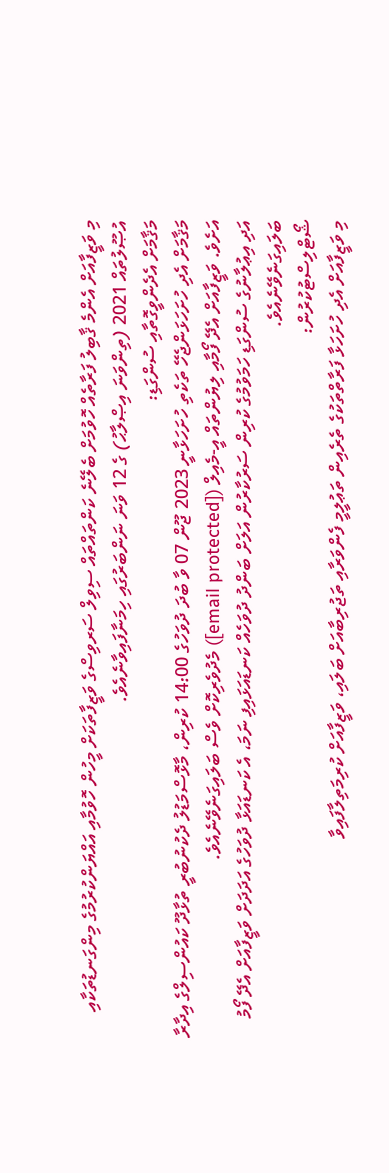މި ވަޒީފާއަށް އެންމެ ޤާބިލު ފަރާތެއް ހޮވުމަށް ބެލޭނެ ކަންތައްތައް ސިވިލް ސަރވިސްގެ ވަޒީފާތަކަށް މީހުން ހޮވުމާއި އައްޔަންކުރުމުގެ މިންގަނޑުތަކާއި އުޞޫލުތައް 2021 (ތިންވަނަ އިޞްލާޙު) ގެ 12 ވަނަ ނަންބަރުގައި ހިމަނާފައިވާނެއެވެ.
މަޤާމަށް އެދެންވީގޮތާއި ސުންގަޑި:
މަޤާމަށް އެދި ހުށަހަޅަންޖެހޭ ތަކެތި ހުށަހަޅާނީ 2023 ޖޫން 07 ވާ ބުދަ ދުވަހުގެ 14:00 ކުރިން، މާޅޮސްމަޑުލު ދެކުނުބުރީ ތުޅާދޫ ކައުންސިލްގެ އިދާރާ އަށެވެ. ވަޒީފާއަށް އެދޭ ފޯމާއި ލިޔުންތައް އީ-މެއިލް ([email protected]) މެދުވެރިކޮށް ވެސް ބަލައިގަނެވޭނެއެވެ.
އަދި އިޢުލާނުގެ ސުންގަޑި ހަމަވުމުގެ ކުރިން ސަރުކާރުން އަލަށް ބަންދު ދުވަހެއް ކަނޑައަޅައިފި ނަމަ، އެ ކަނޑައަޅާ ދުވަހުގެ އަދަދަށް ވަޒީފާއަށް އެދޭ ފޯމު ބަލައިގަނެވޭނެއެވެ.
ޝޯޓްލިސްޓުކުރުން:
މި ވަޒީފާއަށް އެދި ހުށަހަޅާ ފަރާތްތަކުގެ ތެރެއިން ތަޢުލީމީ ފެންވަރާއި ތަޖުރިބާއަށް ބަލައި، ވަޒީފާއަށް ކުރިމަތިލާފައިވާ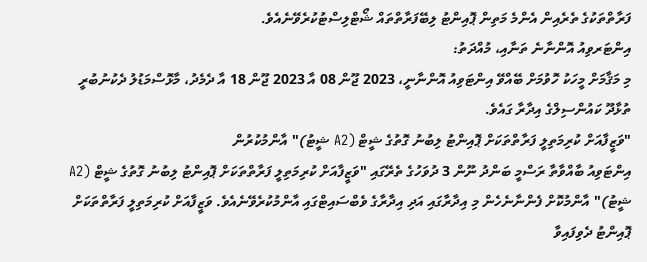ފަރާތްތަކުގެ ތެރެއިން އެންމެ މަތިން ޕޮއިންޓު ލިބޭފަރާތްތައް ޝޯޓްލިސްޓުކުރެވޭނެއެވެ.
އިންޓަރވިއު އޮންނާނެ ތަނާއި، މުއްދަތު:
މި މަޤާމަށް މީހަކު ހޮވުމަށް ބޭއްވޭ އިންޓަވިއު އޮންނާނީ، 2023 ޖޫން 08 އާ 2023 ޖޫން 18 އާ ދެމެދު، މާޅޮސްމަޑުލު ދެކުނުބުރީ ތުޅާދޫ ކައުންސިލްގެ އިދާރާ ގައެވެ.
"ވަޒީފާއަށް ކުރިމަތިލީ ފަރާތްތަކަށް ޕޮއިންޓު ލިބުނު ގޮތުގެ ޝީޓް (A2 ޝީޓު)" އާންމުކުރުން
އިންޓަވިއު ބާއްވާތާ ރަސްމީ ބަންދު ނޫން 3 ދުވަހުގެ ތެރޭގައި "ވަޒީފާއަށް ކުރިމަތިލީ ފަރާތްތަކަށް ޕޮއިންޓު ލިބުނު ގޮތުގެ ޝީޓް (A2 ޝީޓު)" އާންމުކޮށް ފެންނާނެހެން މި އިދާރާގައި އަދި އިދާރާގެ ވެބްސައިޓްގައި އާންމުކުރެވޭނެއެވެ. ވަޒީފާއަށް ކުރިމަތިލީ ފަރާތްތަކަށް ޕޮއިންޓު ދެވިފައިވާ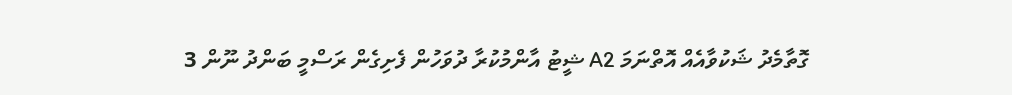ގޮތާމެދު ޝަކުވާއެއް އޮތްނަމަ A2 ޝީޓު އާންމުކުރާ ދުވަހުން ފެށިގެން ރަސްމީ ބަންދު ނޫން 3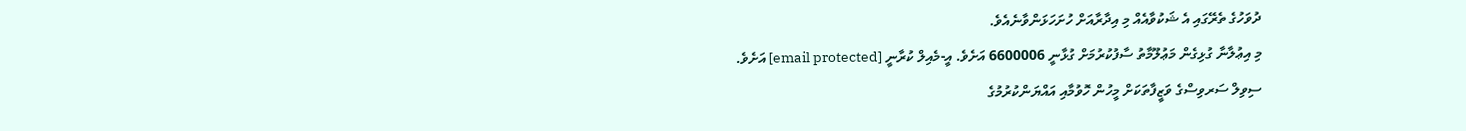ދުވަހުގެ ތެރޭގައި އެ ޝަކުވާއެއް މި އިދާރާއަށް ހުށަހަޅަންވާނެއެވެ.
މި އިޢުލާނާ ގުޅިގެން މަޢުލޫމާތު ސާފުކުރުމަށް ގުޅާނީ 6600006 އަށެވެ. އީ-މެއިލް ކުރާނީ [email protected] އަށެވެ.
ސިވިލް ސަރވިސްގެ ވަޒީފާތަކަށް މީހުން ހޮވުމާއި އައްޔަންކުރުމުގެ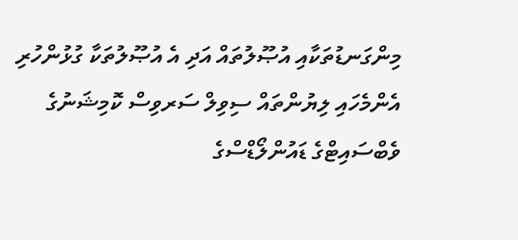މިންގަނޑުތަކާއި އުޞޫލުތައް އަދި އެ އުޞޫލުތަކާ ގުޅުންހުރި އެންމެހައި ލިޔުންތައް ސިވިލް ސަރވިސް ކޮމިޝަނުގެ ވެބްސައިޓްގެ ޑައުންލޯޑްސްގެ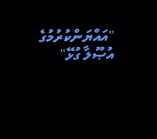"އައްޔަންކުރުމުގެ އުޞޫލާ ގުޅޭ"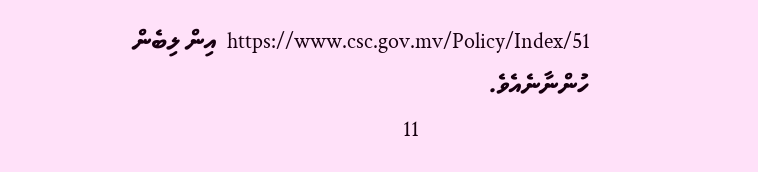https://www.csc.gov.mv/Policy/Index/51  އިން ލިބެން ހުންނާނެއެވެ.
                                  11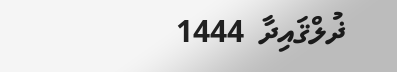ޛުލްޤައިދާ  1444